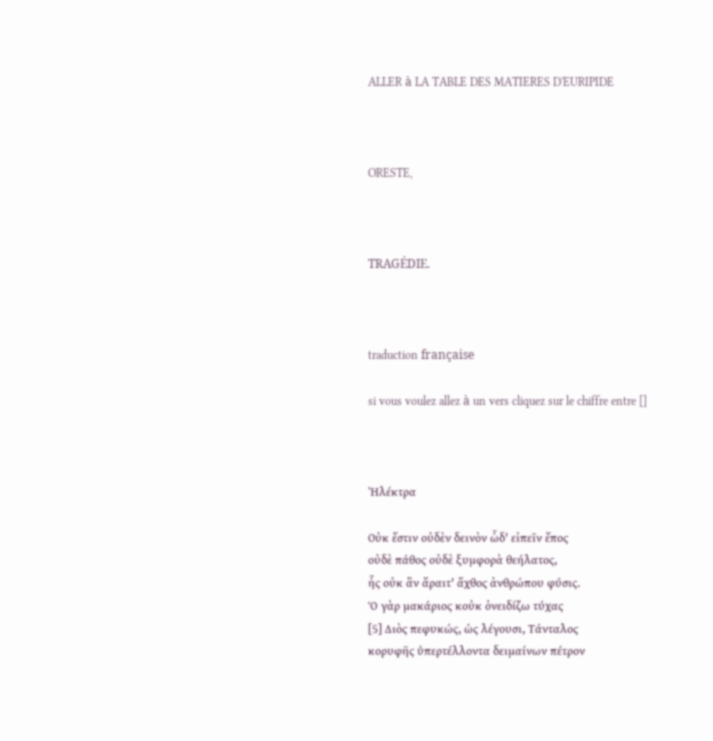ALLER à LA TABLE DES MATIERES D'EURIPIDE



ORESTE,



TRAGÉDIE.



traduction française

si vous voulez allez à un vers cliquez sur le chiffre entre []



Ἠλέκτρα

Οὐκ ἔστιν οὐδὲν δεινὸν ὧδ' εἰπεῖν ἔπος
οὐδὲ πάθος οὐδὲ ξυμφορὰ θεήλατος,
ἧς οὐκ ἂν ἄραιτ' ἄχθος ἀνθρώπου φύσις.
Ὁ γὰρ μακάριος κοὐκ ὀνειδίζω τύχας
[5] Διὸς πεφυκώς, ὡς λέγουσι, Τάνταλος
κορυφῆς ὑπερτέλλοντα δειμαίνων πέτρον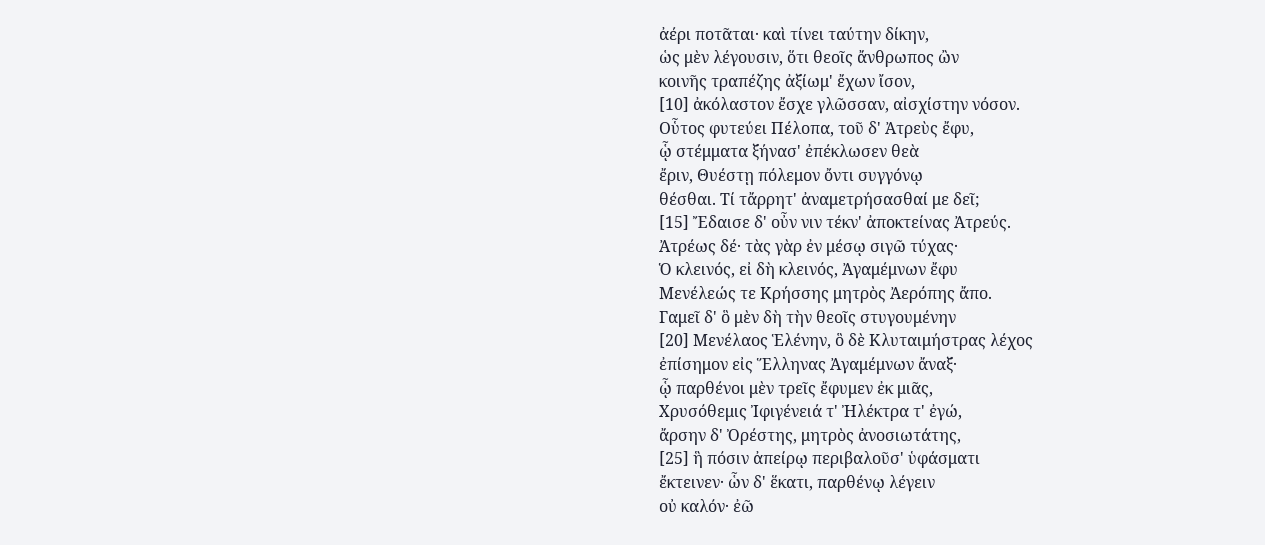ἀέρι ποτᾶται· καὶ τίνει ταύτην δίκην,
ὡς μὲν λέγουσιν, ὅτι θεοῖς ἄνθρωπος ὢν
κοινῆς τραπέζης ἀξίωμ' ἔχων ἴσον,
[10] ἀκόλαστον ἔσχε γλῶσσαν, αἰσχίστην νόσον.
Οὗτος φυτεύει Πέλοπα, τοῦ δ' Ἀτρεὺς ἔφυ,
ᾧ στέμματα ξήνασ' ἐπέκλωσεν θεὰ
ἔριν, Θυέστῃ πόλεμον ὄντι συγγόνῳ
θέσθαι. Τί τἄρρητ' ἀναμετρήσασθαί με δεῖ;
[15] Ἔδαισε δ' οὖν νιν τέκν' ἀποκτείνας Ἀτρεύς.
Ἀτρέως δέ· τὰς γὰρ ἐν μέσῳ σιγῶ τύχας·
Ὁ κλεινός, εἰ δὴ κλεινός, Ἀγαμέμνων ἔφυ
Μενέλεώς τε Κρήσσης μητρὸς Ἀερόπης ἄπο.
Γαμεῖ δ' ὃ μὲν δὴ τὴν θεοῖς στυγουμένην
[20] Μενέλαος Ἑλένην, ὃ δὲ Κλυταιμήστρας λέχος
ἐπίσημον εἰς Ἕλληνας Ἀγαμέμνων ἄναξ·
ᾧ παρθένοι μὲν τρεῖς ἔφυμεν ἐκ μιᾶς,
Χρυσόθεμις Ἰφιγένειά τ' Ἠλέκτρα τ' ἐγώ,
ἄρσην δ' Ὀρέστης, μητρὸς ἀνοσιωτάτης,
[25] ἣ πόσιν ἀπείρῳ περιβαλοῦσ' ὑφάσματι
ἔκτεινεν· ὧν δ' ἕκατι, παρθένῳ λέγειν
οὐ καλόν· ἐῶ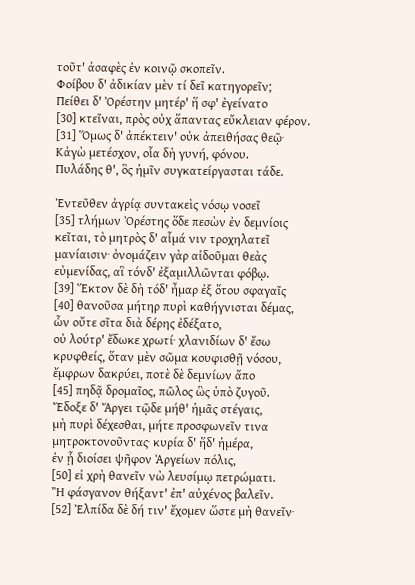τοῦτ' ἀσαφὲς ἐν κοινῷ σκοπεῖν.
Φοίβου δ' ἀδικίαν μὲν τί δεῖ κατηγορεῖν;
Πείθει δ' Ὀρέστην μητέρ' ἥ σφ' ἐγείνατο
[30] κτεῖναι, πρὸς οὐχ ἅπαντας εὔκλειαν φέρον.
[31] Ὅμως δ' ἀπέκτειν' οὐκ ἀπειθήσας θεῷ·
Κἀγὼ μετέσχον, οἷα δὴ γυνή, φόνου.
Πυλάδης θ', ὃς ἡμῖν συγκατείργασται τάδε.

Ἐντεῦθεν ἀγρίᾳ συντακεὶς νόσῳ νοσεῖ
[35] τλήμων Ὀρέστης ὅδε πεσὼν ἐν δεμνίοις
κεῖται, τὸ μητρὸς δ' αἷμά νιν τροχηλατεῖ
μανίαισιν· ὀνομάζειν γὰρ αἰδοῦμαι θεὰς
εὐμενίδας, αἳ τόνδ' ἐξαμιλλῶνται φόβῳ.
[39] Ἕκτον δὲ δὴ τόδ' ἦμαρ ἐξ ὅτου σφαγαῖς
[40] θανοῦσα μήτηρ πυρὶ καθήγνισται δέμας,
ὧν οὔτε σῖτα διὰ δέρης ἐδέξατο,
οὐ λούτρ' ἔδωκε χρωτί· χλανιδίων δ' ἔσω
κρυφθείς, ὅταν μὲν σῶμα κουφισθῇ νόσου,
ἔμφρων δακρύει, ποτὲ δὲ δεμνίων ἄπο
[45] πηδᾷ δρομαῖος, πῶλος ὣς ὑπὸ ζυγοῦ.
Ἔδοξε δ' Ἄργει τῷδε μήθ' ἡμᾶς στέγαις,
μὴ πυρὶ δέχεσθαι, μήτε προσφωνεῖν τινα
μητροκτονοῦντας· κυρία δ' ἥδ' ἡμέρα,
ἐν ᾗ διοίσει ψῆφον Ἀργείων πόλις,
[50] εἰ χρὴ θανεῖν νὼ λευσίμῳ πετρώματι.
Ἢ φάσγανον θήξαντ' ἐπ' αὐχένος βαλεῖν.
[52] Ἐλπίδα δὲ δή τιν' ἔχομεν ὥστε μὴ θανεῖν·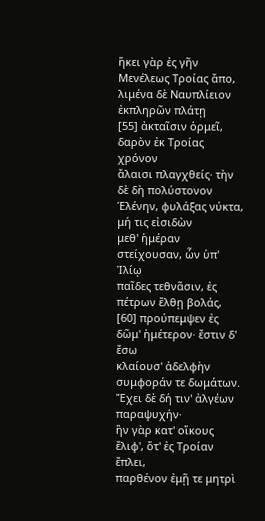ἥκει γὰρ ἐς γῆν Μενέλεως Τροίας ἄπο,
λιμένα δὲ Ναυπλίειον ἐκπληρῶν πλάτῃ
[55] ἀκταῖσιν ὁρμεῖ, δαρὸν ἐκ Τροίας χρόνον
ἄλαισι πλαγχθείς· τὴν δὲ δὴ πολύστονον
Ἑλένην, φυλάξας νύκτα, μή τις εἰσιδὼν
μεθ' ἡμέραν στείχουσαν, ὧν ὑπ' Ἰλίῳ
παῖδες τεθνᾶσιν, ἐς πέτρων ἔλθῃ βολάς,
[60] προύπεμψεν ἐς δῶμ' ἡμέτερον· ἔστιν δ' ἔσω
κλαίουσ' ἀδελφὴν συμφοράν τε δωμάτων.
Ἔχει δὲ δή τιν' ἀλγέων παραψυχήν·
ἣν γὰρ κατ' οἴκους ἔλιφ', ὅτ' ἐς Τροίαν ἔπλει,
παρθένον ἐμῇ τε μητρὶ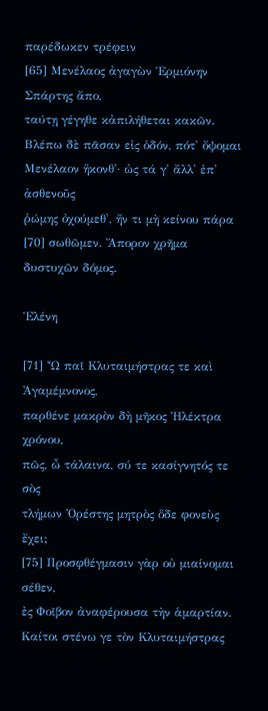παρέδωκεν τρέφειν
[65] Μενέλαος ἀγαγὼν Ἑρμιόνην Σπάρτης ἄπο,
ταύτῃ γέγηθε κἀπιλήθεται κακῶν.
Βλέπω δὲ πᾶσαν εἰς ὁδόν, πότ' ὄψομαι
Μενέλαον ἥκονθ'· ὡς τά γ' ἄλλ' ἐπ' ἀσθενοῦς
ῥώμης ὀχούμεθ', ἤν τι μὴ κείνου πάρα
[70] σωθῶμεν. Ἄπορον χρῆμα δυστυχῶν δόμος.

Ἑλένη

[71] Ὦ παῖ Κλυταιμήστρας τε καὶ Ἀγαμέμνονος,
παρθένε μακρὸν δὴ μῆκος Ἠλέκτρα χρόνου,
πῶς, ὦ τάλαινα, σύ τε κασίγνητός τε σὸς
τλήμων Ὀρέστης μητρὸς ὅδε φονεὺς ἔχει;
[75] Προσφθέγμασιν γὰρ οὐ μιαίνομαι σέθεν,
ἐς Φοῖβον ἀναφέρουσα τὴν ἁμαρτίαν.
Καίτοι στένω γε τὸν Κλυταιμήστρας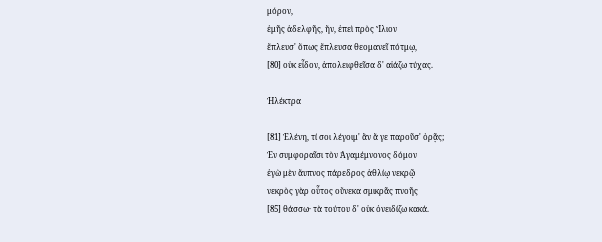μόρον,
ἐμῆς ἀδελφῆς, ἥν, ἐπεὶ πρὸς Ἴλιον
ἔπλευσ' ὅπως ἔπλευσα θεομανεῖ πότμῳ,
[80] οὐκ εἶδον, ἀπολειφθεῖσα δ' αἰάζω τύχας.

Ἠλέκτρα

[81] Ἑλένη, τί σοι λέγοιμ' ἂν ἅ γε παροῦσ' ὁρᾷς;
Ἐν συμφοραῖσι τὸν Ἀγαμέμνονος δόμον
ἐγὼ μὲν ἄυπνος πάρεδρος ἀθλίῳ νεκρῷ
νεκρὸς γὰρ οὗτος οὕνεκα σμικρᾶς πνοῆς
[85] θάσσω· τὰ τούτου δ' οὐκ ὀνειδίζω κακά.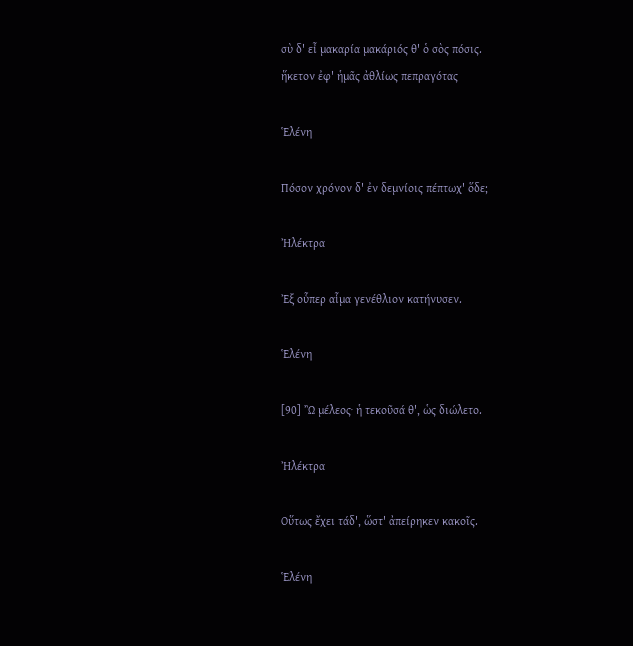σὺ δ' εἶ μακαρία μακάριός θ' ὁ σὸς πόσις.
ἥκετον ἐφ' ἡμᾶς ἀθλίως πεπραγότας

Ἑλένη

Πόσον χρόνον δ' ἐν δεμνίοις πέπτωχ' ὅδε;

Ἠλέκτρα

Ἐξ οὗπερ αἷμα γενέθλιον κατήνυσεν.

Ἑλένη

[90] Ὢ μέλεος· ἡ τεκοῦσά θ', ὡς διώλετο.

Ἠλέκτρα

Οὕτως ἔχει τάδ', ὥστ' ἀπείρηκεν κακοῖς.

Ἑλένη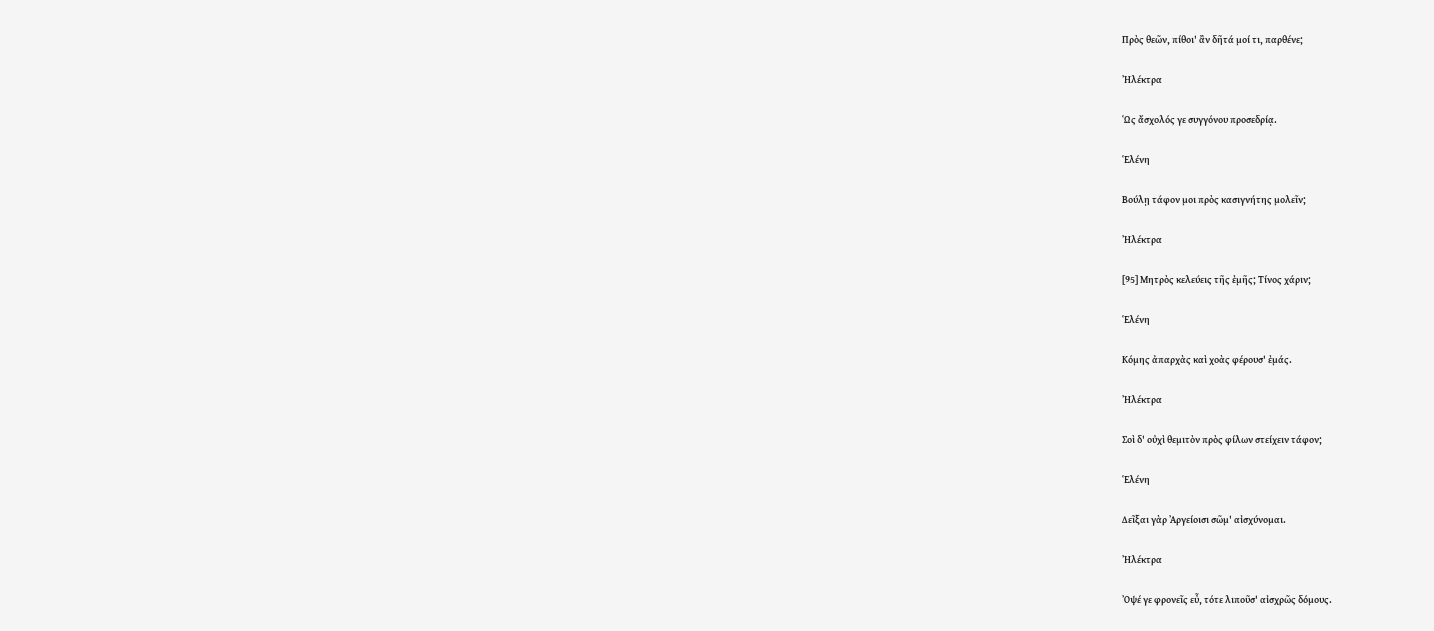Πρὸς θεῶν, πίθοι' ἂν δῆτά μοί τι, παρθένε;

Ἠλέκτρα

Ὡς ἄσχολός γε συγγόνου προσεδρίᾳ.

Ἑλένη

Βούλῃ τάφον μοι πρὸς κασιγνήτης μολεῖν;

Ἠλέκτρα

[95] Μητρὸς κελεύεις τῆς ἐμῆς; Τίνος χάριν;

Ἑλένη

Κόμης ἀπαρχὰς καὶ χοὰς φέρουσ' ἐμάς.

Ἠλέκτρα

Σοὶ δ' οὐχὶ θεμιτὸν πρὸς φίλων στείχειν τάφον;

Ἑλένη

Δεῖξαι γὰρ Ἀργείοισι σῶμ' αἰσχύνομαι.

Ἠλέκτρα

Ὀψέ γε φρονεῖς εὖ, τότε λιποῦσ' αἰσχρῶς δόμους.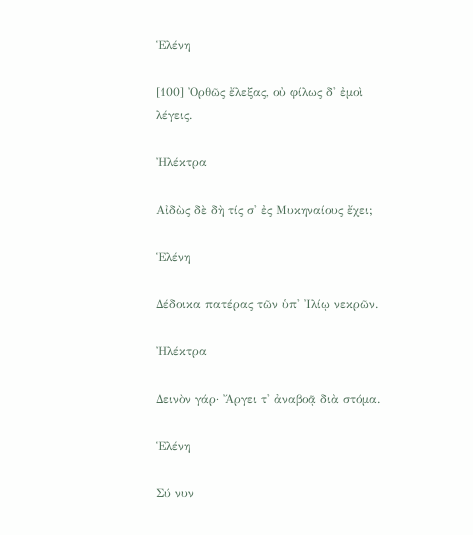Ἑλένη

[100] Ὀρθῶς ἔλεξας, οὐ φίλως δ' ἐμοὶ λέγεις.

Ἠλέκτρα

Αἰδὼς δὲ δὴ τίς σ' ἐς Μυκηναίους ἔχει;

Ἑλένη

Δέδοικα πατέρας τῶν ὑπ' Ἰλίῳ νεκρῶν.

Ἠλέκτρα

Δεινὸν γάρ· Ἄργει τ' ἀναβοᾷ διὰ στόμα.

Ἑλένη

Σύ νυν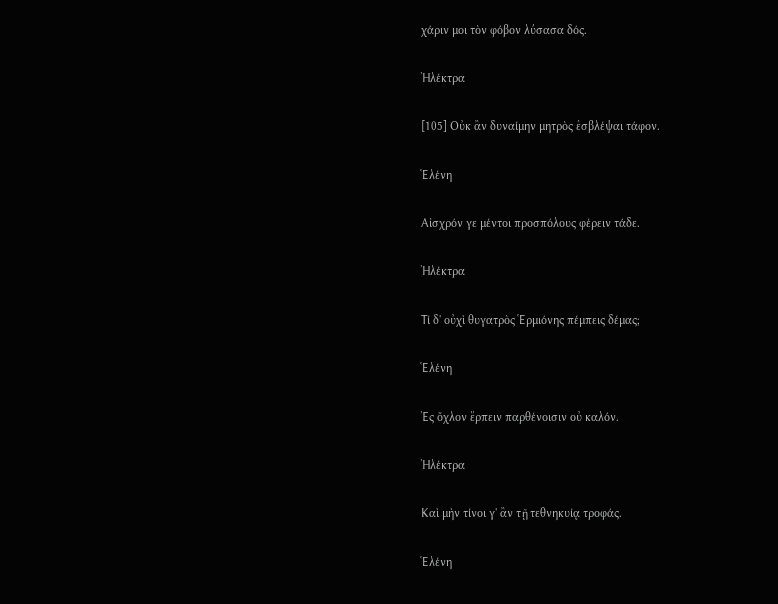χάριν μοι τὸν φόβον λύσασα δός.

Ἠλέκτρα

[105] Οὐκ ἂν δυναίμην μητρὸς ἐσβλέψαι τάφον.

Ἑλένη

Αἰσχρόν γε μέντοι προσπόλους φέρειν τάδε.

Ἠλέκτρα

Τί δ' οὐχὶ θυγατρὸς Ἑρμιόνης πέμπεις δέμας;

Ἑλένη

Ἐς ὄχλον ἕρπειν παρθένοισιν οὐ καλόν.

Ἠλέκτρα

Καὶ μὴν τίνοι γ' ἂν τῇ τεθνηκυίᾳ τροφάς.

Ἑλένη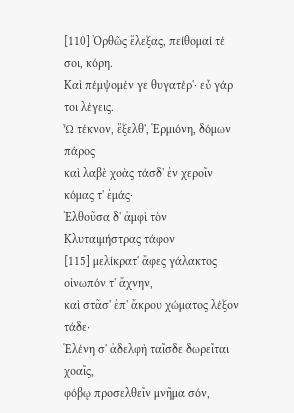[110] Ὀρθῶς ἔλεξας, πείθομαί τέ σοι, κόρη.
Καὶ πέμψομέν γε θυγατέρ'· εὖ γάρ τοι λέγεις.
Ὦ τέκνον, ἔξελθ', Ἑρμιόνη, δόμων πάρος
καὶ λαβὲ χοὰς τάσδ' ἐν χεροῖν κόμας τ' ἐμάς·
Ἐλθοῦσα δ' ἀμφὶ τὸν Κλυταιμήστρας τάφον
[115] μελίκρατ' ἄφες γάλακτος οἰνωπόν τ' ἄχνην,
καὶ στᾶσ' ἐπ' ἄκρου χώματος λέξον τάδε·
Ἑλένη σ' ἀδελφὴ ταῖσδε δωρεῖται χοαῖς,
φόβῳ προσελθεῖν μνῆμα σόν,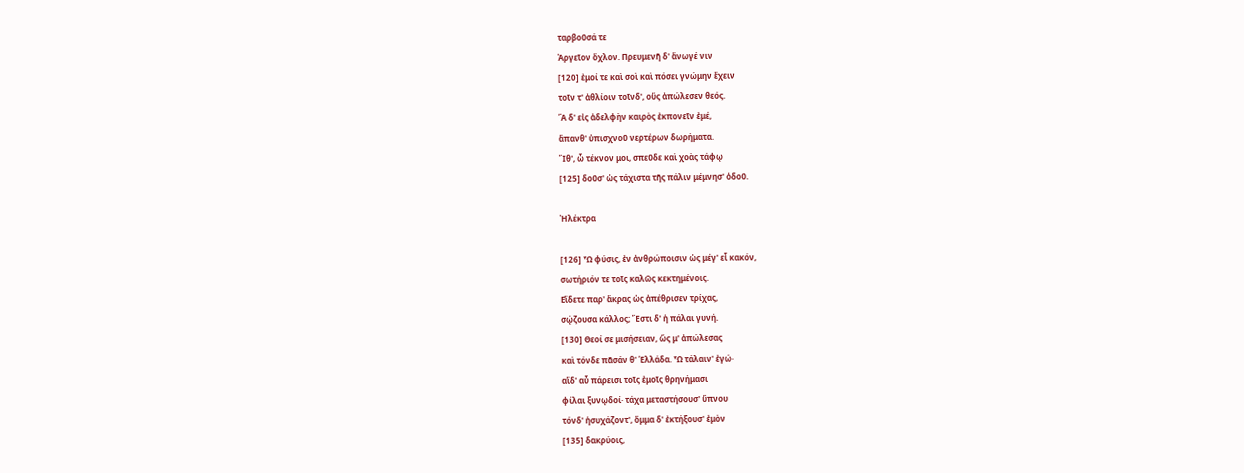ταρβοῦσά τε
Ἀργεῖον ὄχλον. Πρευμενῆ δ' ἄνωγέ νιν
[120] ἐμοί τε καὶ σοὶ καὶ πόσει γνώμην ἔχειν
τοῖν τ' ἀθλίοιν τοῖνδ', οὓς ἀπώλεσεν θεός.
Ἃ δ' εἰς ἀδελφὴν καιρὸς ἐκπονεῖν ἐμέ,
ἅπανθ' ὑπισχνοῦ νερτέρων δωρήματα.
Ἴθ', ὦ τέκνον μοι, σπεῦδε καὶ χοὰς τάφῳ
[125] δοῦσ' ὡς τάχιστα τῆς πάλιν μέμνησ' ὁδοῦ.

Ἠλέκτρα

[126] Ὦ φύσις, ἐν ἀνθρώποισιν ὡς μέγ' εἶ κακόν,
σωτήριόν τε τοῖς καλῶς κεκτημένοις.
Εἴδετε παρ' ἄκρας ὡς ἀπέθρισεν τρίχας,
σῴζουσα κάλλος; Ἔστι δ' ἡ πάλαι γυνή.
[130] Θεοί σε μισήσειαν, ὥς μ' ἀπώλεσας
καὶ τόνδε πᾶσάν θ' Ἑλλάδα. Ὦ τάλαιν' ἐγώ·
αἵδ' αὖ πάρεισι τοῖς ἐμοῖς θρηνήμασι
φίλαι ξυνῳδοί· τάχα μεταστήσουσ' ὕπνου
τόνδ' ἡσυχάζοντ', ὄμμα δ' ἐκτήξουσ' ἐμὸν
[135] δακρύοις,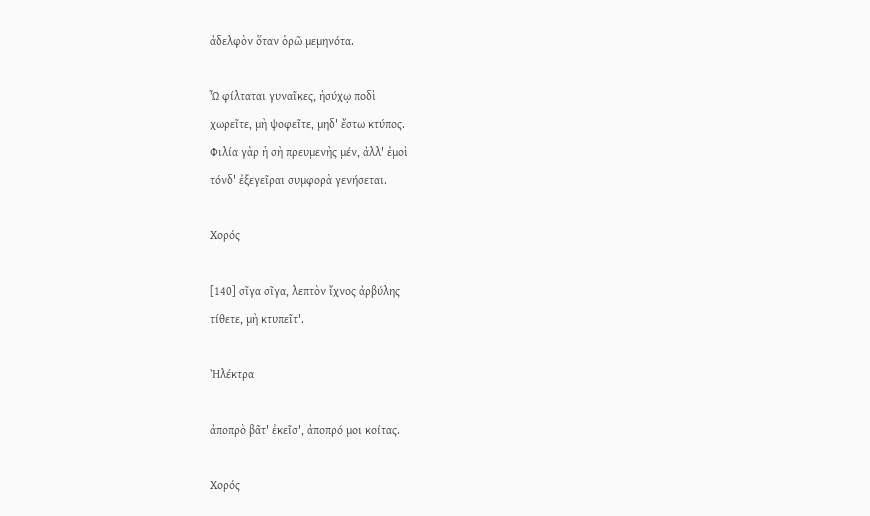ἀδελφὸν ὅταν ὁρῶ μεμηνότα.

Ὦ φίλταται γυναῖκες, ἡσύχῳ ποδὶ
χωρεῖτε, μὴ ψοφεῖτε, μηδ' ἔστω κτύπος.
Φιλία γὰρ ἡ σὴ πρευμενὴς μέν, ἀλλ' ἐμοὶ
τόνδ' ἐξεγεῖραι συμφορὰ γενήσεται.

Χορός

[140] σῖγα σῖγα, λεπτὸν ἴχνος ἀρβύλης
τίθετε, μὴ κτυπεῖτ'.

Ἠλέκτρα

ἀποπρὸ βᾶτ' ἐκεῖσ', ἀποπρό μοι κοίτας.

Χορός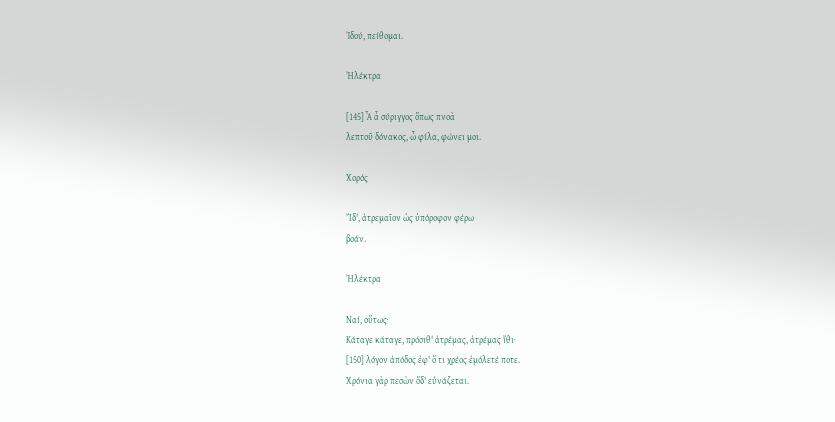Ἰδού, πείθομαι.

Ἠλέκτρα

[145] Ἆ ἆ σύριγγος ὅπως πνοὰ
λεπτοῦ δόνακος, ὦ φίλα, φώνει μοι.

Χορός

Ἴδ', ἀτρεμαῖον ὡς ὑπόροφον φέρω
βοάν.

Ἠλέκτρα

Ναί, οὕτως·
Κάταγε κάταγε, πρόσιθ' ἀτρέμας, ἀτρέμας ἴθι·
[150] λόγον ἀπόδος ἐφ' ὅ τι χρέος ἐμόλετέ ποτε.
Χρόνια γὰρ πεσὼν ὅδ' εὐνάζεται.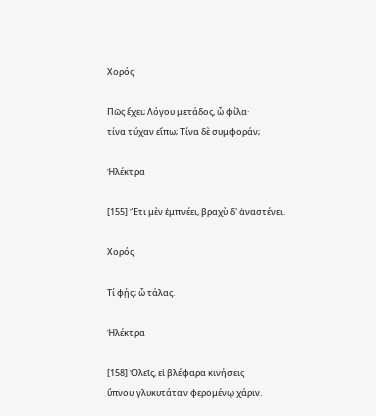Χορός

Πῶς ἔχει; Λόγου μετάδος, ὦ φίλα·
τίνα τύχαν εἴπω; Τίνα δὲ συμφοράν;

Ἠλέκτρα

[155] Ἔτι μὲν ἐμπνέει, βραχὺ δ' ἀναστένει.

Χορός

Τί φῄς; ὦ τάλας.

Ἠλέκτρα

[158] Ὀλεῖς, εἰ βλέφαρα κινήσεις
ὕπνου γλυκυτάταν φερομένῳ χάριν.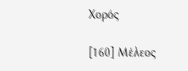Χορός

[160] Μέλεος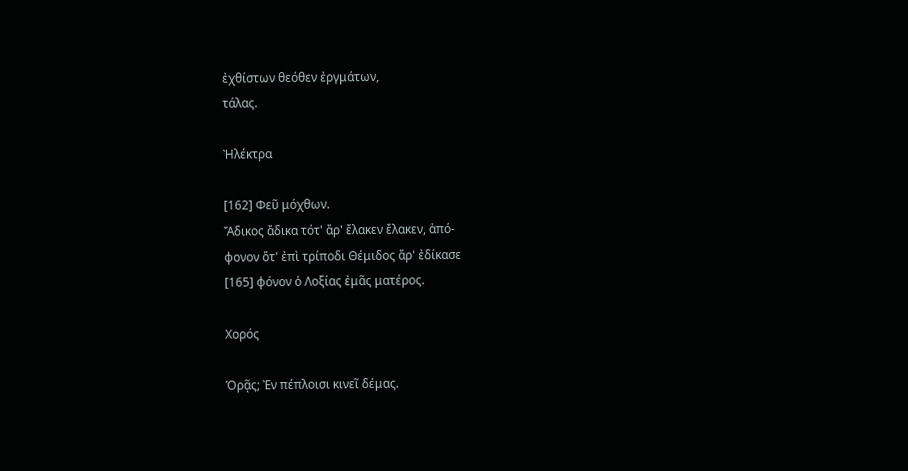ἐχθίστων θεόθεν ἐργμάτων,
τάλας.

Ἠλέκτρα

[162] Φεῦ μόχθων.
Ἄδικος ἄδικα τότ' ἄρ' ἔλακεν ἔλακεν, ἀπό-
φονον ὅτ' ἐπὶ τρίποδι Θέμιδος ἄρ' ἐδίκασε
[165] φόνον ὁ Λοξίας ἐμᾶς ματέρος.

Χορός

Ὁρᾷς; Ἐν πέπλοισι κινεῖ δέμας.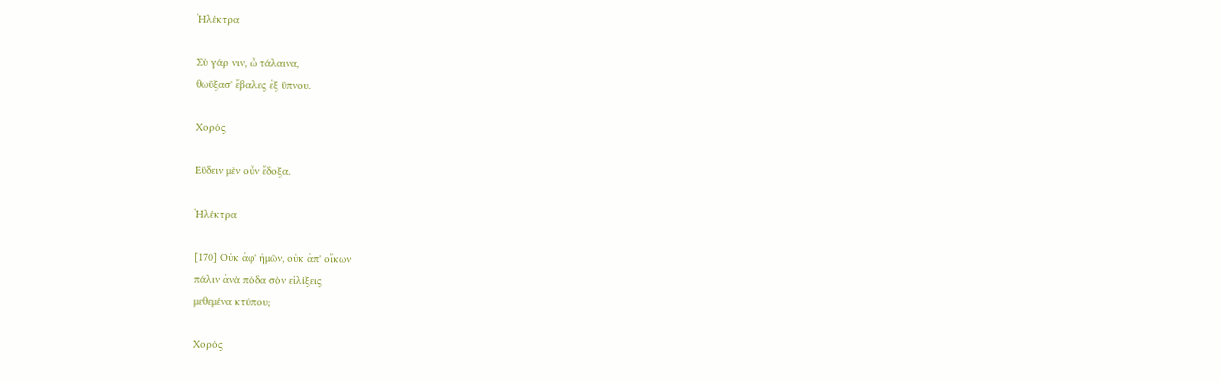Ἠλέκτρα

Σὺ γάρ νιν, ὦ τάλαινα,
θωύ̈ξασ' ἔβαλες ἐξ ὕπνου.

Χορός

Εὕδειν μὲν οὖν ἔδοξα.

Ἠλέκτρα

[170] Οὐκ ἀφ' ἡμῶν, οὐκ ἀπ' οἴκων
πάλιν ἀνὰ πόδα σὸν εἱλίξεις
μεθεμένα κτύπου;

Χορός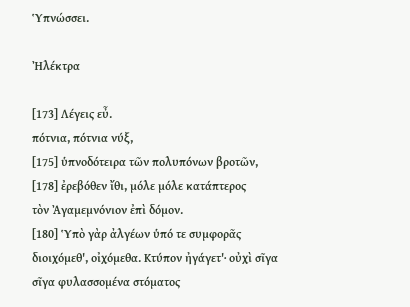Ὑπνώσσει.

Ἠλέκτρα

[173] Λέγεις εὖ.
πότνια, πότνια νύξ,
[175] ὑπνοδότειρα τῶν πολυπόνων βροτῶν,
[178] ἐρεβόθεν ἴθι, μόλε μόλε κατάπτερος
τὸν Ἀγαμεμνόνιον ἐπὶ δόμον.
[180] Ὑπὸ γὰρ ἀλγέων ὑπό τε συμφορᾶς
διοιχόμεθ', οἰχόμεθα. Κτύπον ἠγάγετ'· οὐχὶ σῖγα
σῖγα φυλασσομένα στόματος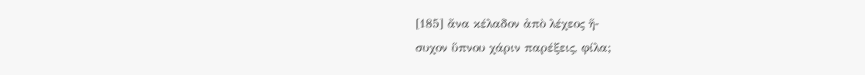[185] ἄνα κέλαδον ἀπὸ λέχεος ἥ-
συχον ὕπνου χάριν παρέξεις, φίλα;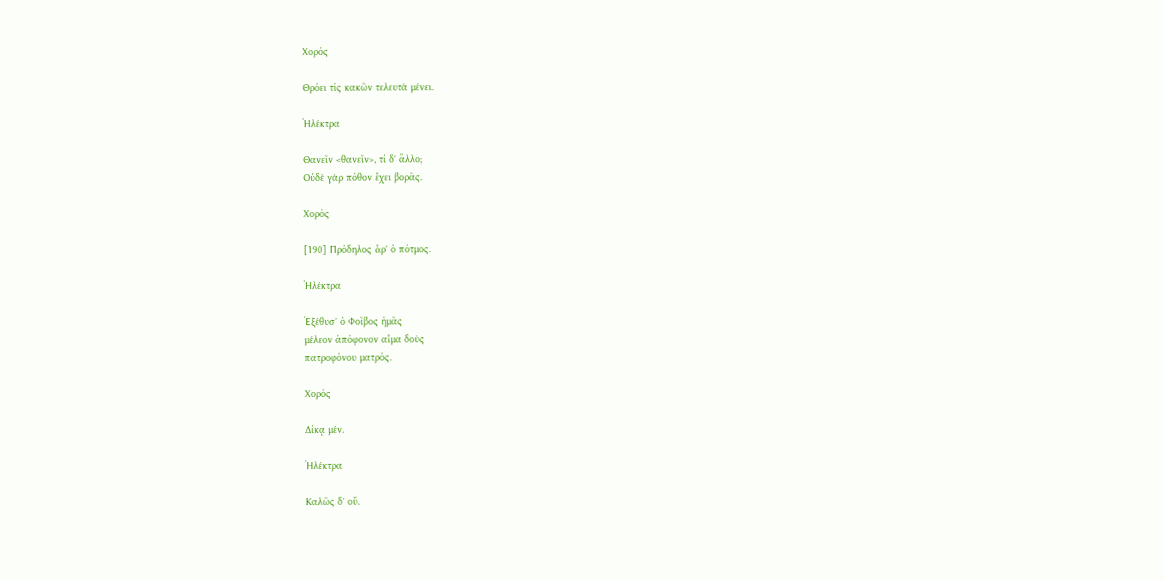Χορός

Θρόει τίς κακῶν τελευτὰ μένει.

Ἠλέκτρα

Θανεῖν <θανεῖν>, τί δ' ἄλλο;
Οὐδὲ γὰρ πόθον ἔχει βορᾶς.

Χορός

[190] Πρόδηλος ἆρ' ὁ πότμος.

Ἠλέκτρα

Ἐξέθυσ' ὁ Φοῖβος ἡμᾶς
μέλεον ἀπόφονον αἷμα δοὺς
πατροφόνου ματρός.

Χορός

Δίκᾳ μέν.

Ἠλέκτρα

Καλῶς δ' οὔ.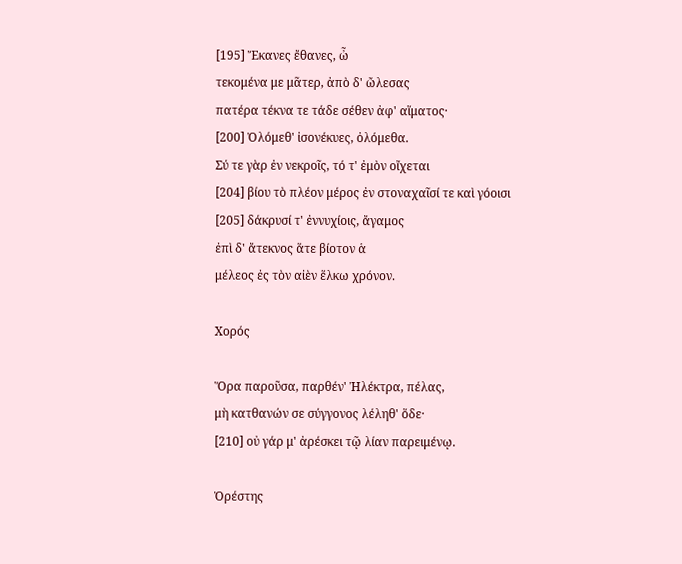[195] Ἔκανες ἔθανες, ὦ
τεκομένα με μᾶτερ, ἀπὸ δ' ὤλεσας
πατέρα τέκνα τε τάδε σέθεν ἀφ' αἵματος·
[200] Ὀλόμεθ' ἰσονέκυες, ὀλόμεθα.
Σύ τε γὰρ ἐν νεκροῖς, τό τ' ἐμὸν οἴχεται
[204] βίου τὸ πλέον μέρος ἐν στοναχαῖσί τε καὶ γόοισι
[205] δάκρυσί τ' ἐννυχίοις, ἄγαμος
ἐπὶ δ' ἄτεκνος ἅτε βίοτον ἁ
μέλεος ἐς τὸν αἰὲν ἕλκω χρόνον.

Χορός

Ὅρα παροῦσα, παρθέν' Ἠλέκτρα, πέλας,
μὴ κατθανών σε σύγγονος λέληθ' ὅδε·
[210] οὐ γάρ μ' ἀρέσκει τῷ λίαν παρειμένῳ.

Ὀρέστης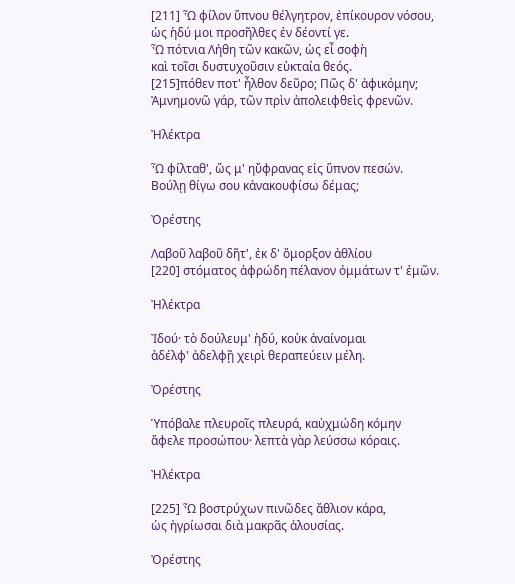[211] Ὦ φίλον ὕπνου θέλγητρον, ἐπίκουρον νόσου,
ὡς ἡδύ μοι προσῆλθες ἐν δέοντί γε.
Ὦ πότνια Λήθη τῶν κακῶν, ὡς εἶ σοφὴ
καὶ τοῖσι δυστυχοῦσιν εὐκταία θεός.
[215]πόθεν ποτ' ἦλθον δεῦρο; Πῶς δ' ἀφικόμην;
Ἀμνημονῶ γάρ, τῶν πρὶν ἀπολειφθεὶς φρενῶν.

Ἠλέκτρα

Ὦ φίλταθ', ὥς μ' ηὔφρανας εἰς ὕπνον πεσών.
Βούλῃ θίγω σου κἀνακουφίσω δέμας;

Ὀρέστης

Λαβοῦ λαβοῦ δῆτ', ἐκ δ' ὄμορξον ἀθλίου
[220] στόματος ἀφρώδη πέλανον ὀμμάτων τ' ἐμῶν.

Ἠλέκτρα

Ἰδού· τὸ δούλευμ' ἡδύ, κοὐκ ἀναίνομαι
ἀδέλφ' ἀδελφῇ χειρὶ θεραπεύειν μέλη.

Ὀρέστης

Ὑπόβαλε πλευροῖς πλευρά, καὐχμώδη κόμην
ἄφελε προσώπου· λεπτὰ γὰρ λεύσσω κόραις.

Ἠλέκτρα

[225] Ὦ βοστρύχων πινῶδες ἄθλιον κάρα,
ὡς ἠγρίωσαι διὰ μακρᾶς ἀλουσίας.

Ὀρέστης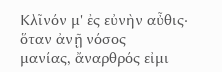Κλῖνόν μ' ἐς εὐνὴν αὖθις· ὅταν ἀνῇ νόσος
μανίας, ἄναρθρός εἰμι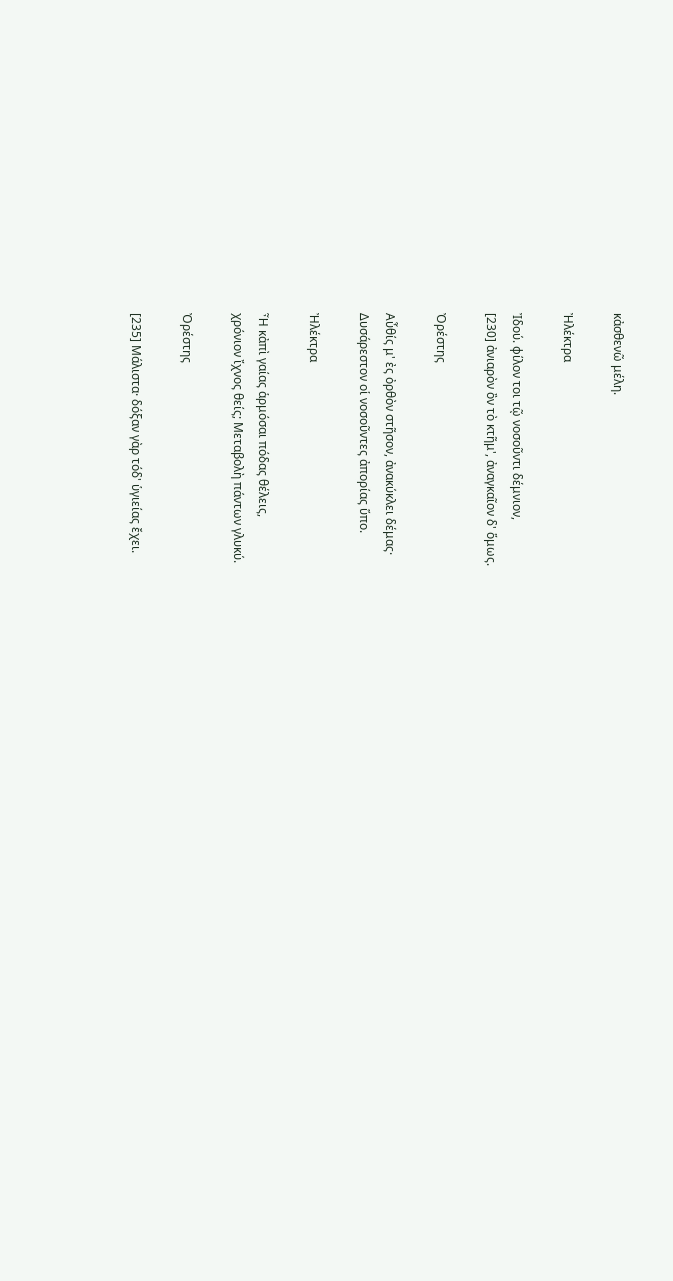κἀσθενῶ μέλη.

Ἠλέκτρα

Ἰδού. φίλον τοι τῷ νοσοῦντι δέμνιον,
[230] ἀνιαρὸν ὂν τὸ κτῆμ', ἀναγκαῖον δ' ὅμως.

Ὀρέστης

Αὖθίς μ' ἐς ὀρθὸν στῆσον, ἀνακύκλει δέμας·
Δυσάρεστον οἱ νοσοῦντες ἀπορίας ὕπο.

Ἠλέκτρα

Ἦ κἀπὶ γαίας ἁρμόσαι πόδας θέλεις,
χρόνιον ἴχνος θείς; Μεταβολὴ πάντων γλυκύ.

Ὀρέστης

[235] Μάλιστα· δόξαν γὰρ τόδ' ὑγιείας ἔχει.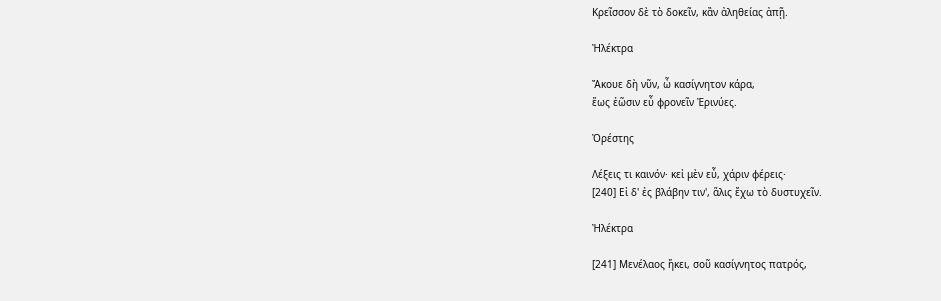Κρεῖσσον δὲ τὸ δοκεῖν, κἂν ἀληθείας ἀπῇ.

Ἠλέκτρα

Ἄκουε δὴ νῦν, ὦ κασίγνητον κάρα,
ἕως ἐῶσιν εὖ φρονεῖν Ἐρινύες.

Ὀρέστης

Λέξεις τι καινόν· κεἰ μὲν εὖ, χάριν φέρεις·
[240] Εἰ δ' ἐς βλάβην τιν', ἅλις ἔχω τὸ δυστυχεῖν.

Ἠλέκτρα

[241] Μενέλαος ἥκει, σοῦ κασίγνητος πατρός,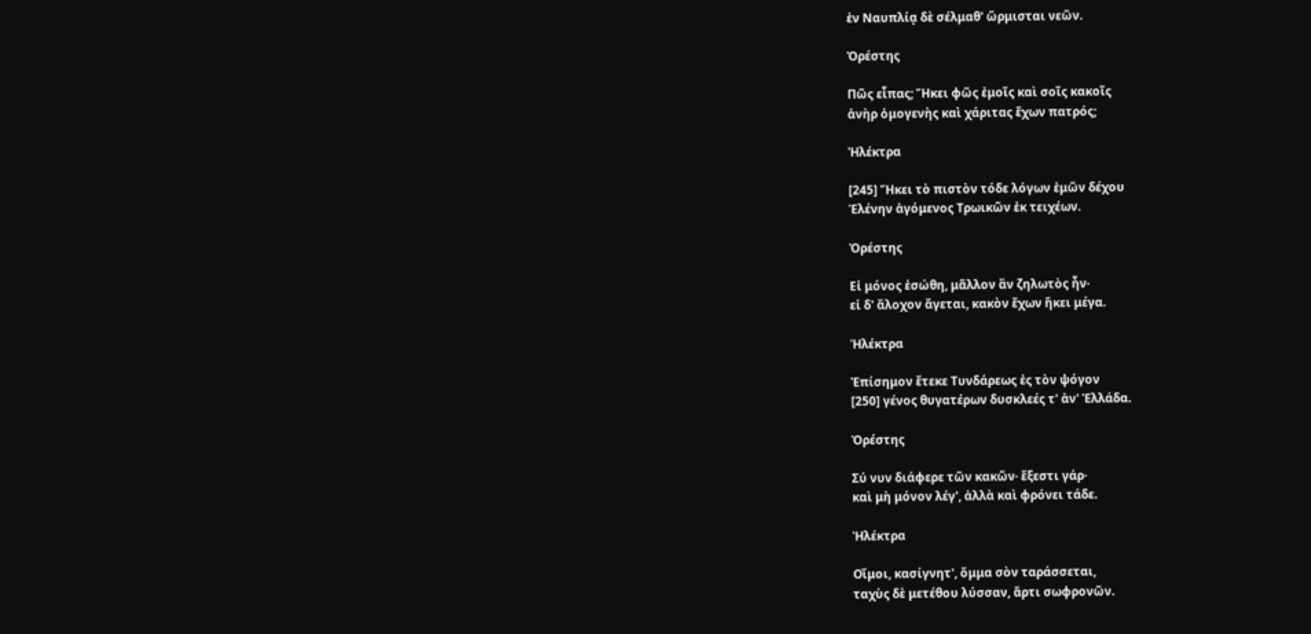ἐν Ναυπλίᾳ δὲ σέλμαθ' ὥρμισται νεῶν.

Ὀρέστης

Πῶς εἶπας; Ἥκει φῶς ἐμοῖς καὶ σοῖς κακοῖς
ἀνὴρ ὁμογενὴς καὶ χάριτας ἔχων πατρός;

Ἠλέκτρα

[245] Ἥκει τὸ πιστὸν τόδε λόγων ἐμῶν δέχου
Ἑλένην ἀγόμενος Τρωικῶν ἐκ τειχέων.

Ὀρέστης

Εἰ μόνος ἐσώθη, μᾶλλον ἂν ζηλωτὸς ἦν·
εἰ δ' ἄλοχον ἄγεται, κακὸν ἔχων ἥκει μέγα.

Ἠλέκτρα

Ἐπίσημον ἔτεκε Τυνδάρεως ἐς τὸν ψόγον
[250] γένος θυγατέρων δυσκλεές τ' ἀν' Ἑλλάδα.

Ὀρέστης

Σύ νυν διάφερε τῶν κακῶν· ἔξεστι γάρ·
καὶ μὴ μόνον λέγ', ἀλλὰ καὶ φρόνει τάδε.

Ἠλέκτρα

Οἴμοι, κασίγνητ', ὄμμα σὸν ταράσσεται,
ταχὺς δὲ μετέθου λύσσαν, ἄρτι σωφρονῶν.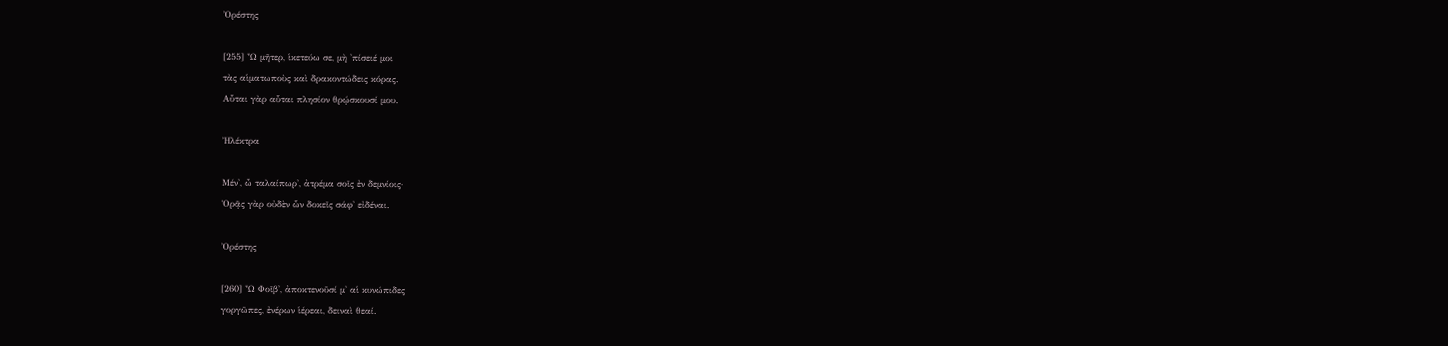Ὀρέστης

[255] Ὦ μῆτερ, ἱκετεύω σε, μὴ 'πίσειέ μοι
τὰς αἱματωποὺς καὶ δρακοντώδεις κόρας.
Αὗται γὰρ αὗται πλησίον θρῴσκουσί μου.

Ἠλέκτρα

Μέν', ὦ ταλαίπωρ', ἀτρέμα σοῖς ἐν δεμνίοις·
Ὁρᾷς γὰρ οὐδὲν ὧν δοκεῖς σάφ' εἰδέναι.

Ὀρέστης

[260] Ὦ Φοῖβ', ἀποκτενοῦσί μ' αἱ κυνώπιδες
γοργῶπες, ἐνέρων ἱέρεαι, δειναὶ θεαί.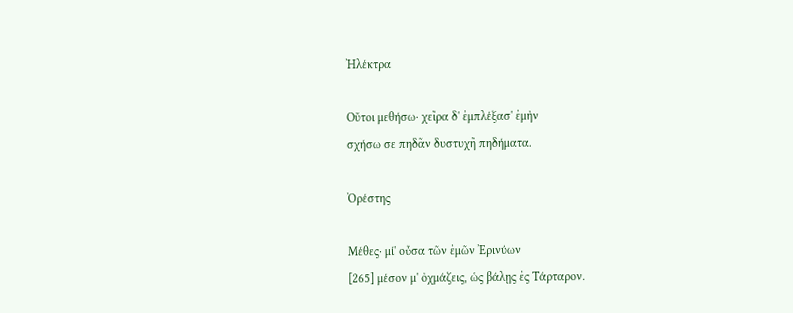Ἠλέκτρα

Οὔτοι μεθήσω· χεῖρα δ' ἐμπλέξασ' ἐμὴν
σχήσω σε πηδᾶν δυστυχῆ πηδήματα.

Ὀρέστης

Μέθες· μί' οὖσα τῶν ἐμῶν Ἐρινύων
[265] μέσον μ' ὀχμάζεις, ὡς βάλῃς ἐς Τάρταρον.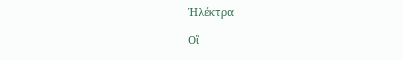Ἠλέκτρα

Οἲ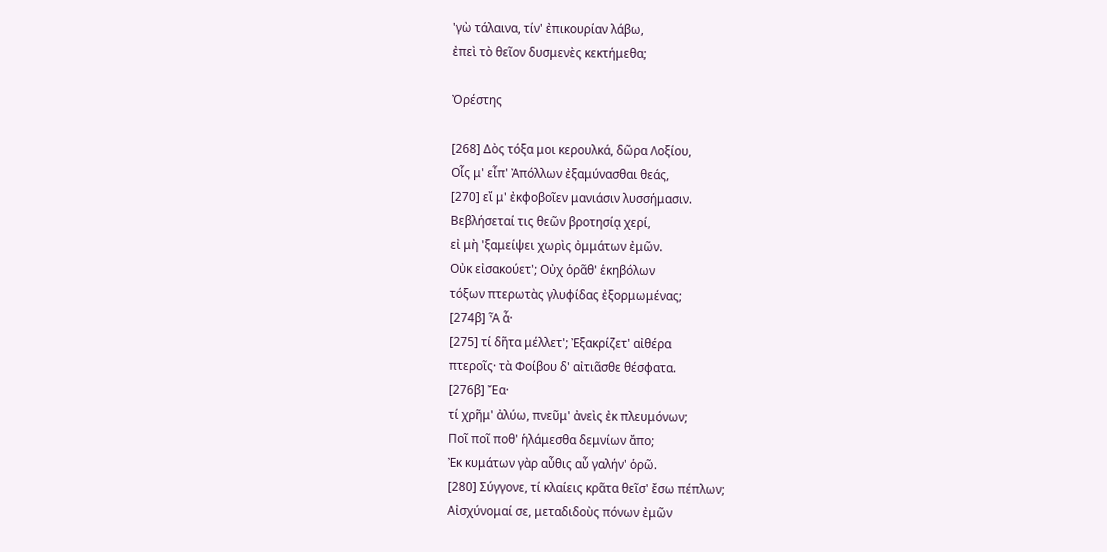'γὼ τάλαινα, τίν' ἐπικουρίαν λάβω,
ἐπεὶ τὸ θεῖον δυσμενὲς κεκτήμεθα;

Ὀρέστης

[268] Δὸς τόξα μοι κερουλκά, δῶρα Λοξίου,
Οἷς μ' εἶπ' Ἀπόλλων ἐξαμύνασθαι θεάς,
[270] εἴ μ' ἐκφοβοῖεν μανιάσιν λυσσήμασιν.
Βεβλήσεταί τις θεῶν βροτησίᾳ χερί,
εἰ μὴ 'ξαμείψει χωρὶς ὀμμάτων ἐμῶν.
Οὐκ εἰσακούετ'; Οὐχ ὁρᾶθ' ἑκηβόλων
τόξων πτερωτὰς γλυφίδας ἐξορμωμένας;
[274β] Ἆ ἆ·
[275] τί δῆτα μέλλετ'; Ἐξακρίζετ' αἰθέρα
πτεροῖς· τὰ Φοίβου δ' αἰτιᾶσθε θέσφατα.
[276β] Ἔα·
τί χρῆμ' ἀλύω, πνεῦμ' ἀνεὶς ἐκ πλευμόνων;
Ποῖ ποῖ ποθ' ἡλάμεσθα δεμνίων ἄπο;
Ἐκ κυμάτων γὰρ αὖθις αὖ γαλήν' ὁρῶ.
[280] Σύγγονε, τί κλαίεις κρᾶτα θεῖσ' ἔσω πέπλων;
Αἰσχύνομαί σε, μεταδιδοὺς πόνων ἐμῶν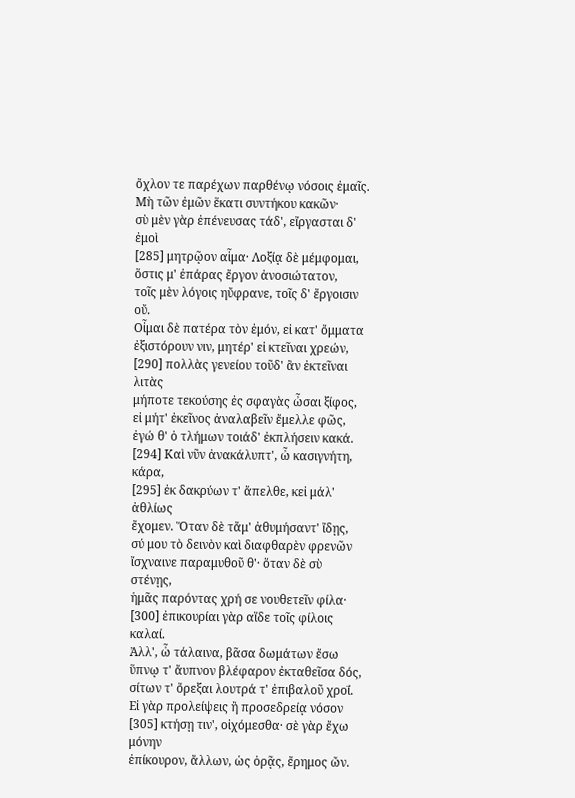ὄχλον τε παρέχων παρθένῳ νόσοις ἐμαῖς.
Μὴ τῶν ἐμῶν ἕκατι συντήκου κακῶν·
σὺ μὲν γὰρ ἐπένευσας τάδ', εἴργασται δ' ἐμοὶ
[285] μητρῷον αἷμα· Λοξίᾳ δὲ μέμφομαι,
ὅστις μ' ἐπάρας ἔργον ἀνοσιώτατον,
τοῖς μὲν λόγοις ηὔφρανε, τοῖς δ' ἔργοισιν οὔ.
Οἶμαι δὲ πατέρα τὸν ἐμόν, εἰ κατ' ὄμματα
ἐξιστόρουν νιν, μητέρ' εἰ κτεῖναι χρεών,
[290] πολλὰς γενείου τοῦδ' ἂν ἐκτεῖναι λιτὰς
μήποτε τεκούσης ἐς σφαγὰς ὦσαι ξίφος,
εἰ μήτ' ἐκεῖνος ἀναλαβεῖν ἔμελλε φῶς,
ἐγώ θ' ὁ τλήμων τοιάδ' ἐκπλήσειν κακά.
[294] Καὶ νῦν ἀνακάλυπτ', ὦ κασιγνήτη, κάρα,
[295] ἐκ δακρύων τ' ἄπελθε, κεἰ μάλ' ἀθλίως
ἔχομεν. Ὅταν δὲ τἄμ' ἀθυμήσαντ' ἴδῃς,
σύ μου τὸ δεινὸν καὶ διαφθαρὲν φρενῶν
ἴσχναινε παραμυθοῦ θ'· ὅταν δὲ σὺ στένῃς,
ἡμᾶς παρόντας χρή σε νουθετεῖν φίλα·
[300] ἐπικουρίαι γὰρ αἵδε τοῖς φίλοις καλαί.
Ἀλλ', ὦ τάλαινα, βᾶσα δωμάτων ἔσω
ὕπνῳ τ' ἄυπνον βλέφαρον ἐκταθεῖσα δός,
σίτων τ' ὄρεξαι λουτρά τ' ἐπιβαλοῦ χροί̈.
Εἰ γὰρ προλείψεις ἢ προσεδρείᾳ νόσον
[305] κτήσῃ τιν', οἰχόμεσθα· σὲ γὰρ ἔχω μόνην
ἐπίκουρον, ἄλλων, ὡς ὁρᾷς, ἔρημος ὤν.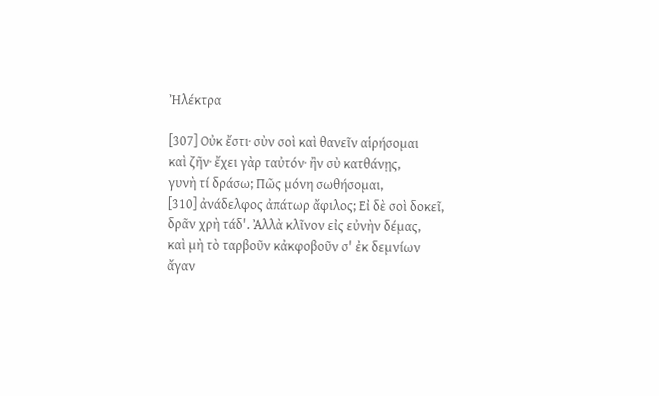Ἠλέκτρα

[307] Οὐκ ἔστι· σὺν σοὶ καὶ θανεῖν αἱρήσομαι
καὶ ζῆν· ἔχει γὰρ ταὐτόν· ἢν σὺ κατθάνῃς,
γυνὴ τί δράσω; Πῶς μόνη σωθήσομαι,
[310] ἀνάδελφος ἀπάτωρ ἄφιλος; Εἰ δὲ σοὶ δοκεῖ,
δρᾶν χρὴ τάδ'. Ἀλλὰ κλῖνον εἰς εὐνὴν δέμας,
καὶ μὴ τὸ ταρβοῦν κἀκφοβοῦν σ' ἐκ δεμνίων
ἄγαν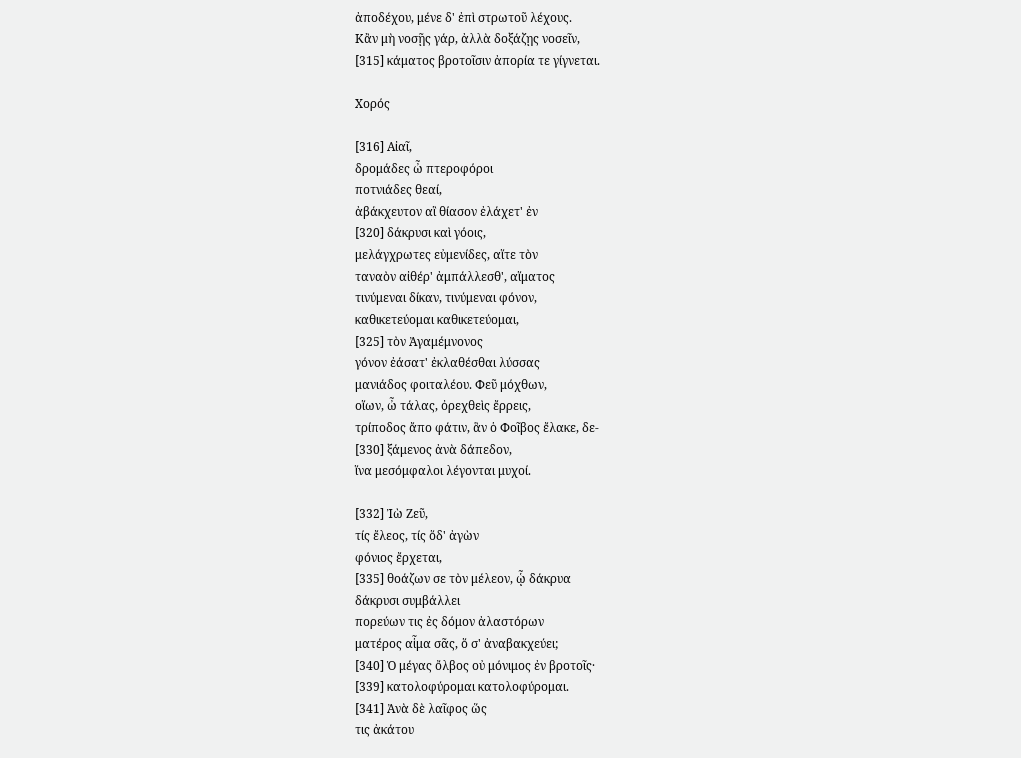ἀποδέχου, μένε δ' ἐπὶ στρωτοῦ λέχους.
Κἂν μὴ νοσῇς γάρ, ἀλλὰ δοξάζῃς νοσεῖν,
[315] κάματος βροτοῖσιν ἀπορία τε γίγνεται.

Χορός

[316] Αἰαῖ,
δρομάδες ὦ πτεροφόροι
ποτνιάδες θεαί,
ἀβάκχευτον αἳ θίασον ἐλάχετ' ἐν
[320] δάκρυσι καὶ γόοις,
μελάγχρωτες εὐμενίδες, αἵτε τὸν
ταναὸν αἰθέρ' ἀμπάλλεσθ', αἵματος
τινύμεναι δίκαν, τινύμεναι φόνον,
καθικετεύομαι καθικετεύομαι,
[325] τὸν Ἀγαμέμνονος
γόνον ἐάσατ' ἐκλαθέσθαι λύσσας
μανιάδος φοιταλέου. Φεῦ μόχθων,
οἵων, ὦ τάλας, ὀρεχθεὶς ἔρρεις,
τρίποδος ἄπο φάτιν, ἃν ὁ Φοῖβος ἔλακε, δε-
[330] ξάμενος ἀνὰ δάπεδον,
ἵνα μεσόμφαλοι λέγονται μυχοί.

[332] Ἰὼ Ζεῦ,
τίς ἔλεος, τίς ὅδ' ἀγὼν
φόνιος ἔρχεται,
[335] θοάζων σε τὸν μέλεον, ᾧ δάκρυα
δάκρυσι συμβάλλει
πορεύων τις ἐς δόμον ἀλαστόρων
ματέρος αἷμα σᾶς, ὅ σ' ἀναβακχεύει;
[340] Ὁ μέγας ὄλβος οὐ μόνιμος ἐν βροτοῖς·
[339] κατολοφύρομαι κατολοφύρομαι.
[341] Ἀνὰ δὲ λαῖφος ὥς
τις ἀκάτου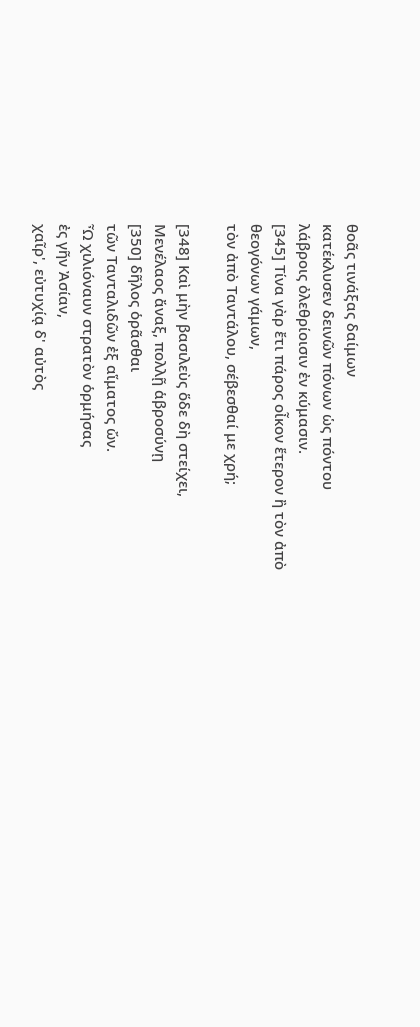θοᾶς τινάξας δαίμων
κατέκλυσεν δεινῶν πόνων ὡς πόντου
λάβροις ὀλεθρίοισιν ἐν κύμασιν.
[345] Τίνα γὰρ ἔτι πάρος οἶκον ἕτερον ἢ τὸν ἀπὸ
θεογόνων γάμων,
τὸν ἀπὸ Ταντάλου, σέβεσθαί με χρή;

[348] Καὶ μὴν βασιλεὺς ὅδε δὴ στείχει,
Μενέλαος ἄναξ, πολλῇ ἁβροσύνῃ
[350] δῆλος ὁρᾶσθαι
τῶν Τανταλιδῶν ἐξ αἵματος ὤν.
Ὦ χιλιόναυν στρατὸν ὁρμήσας
ἐς γῆν Ἀσίαν,
χαῖρ', εὐτυχίᾳ δ' αὐτὸς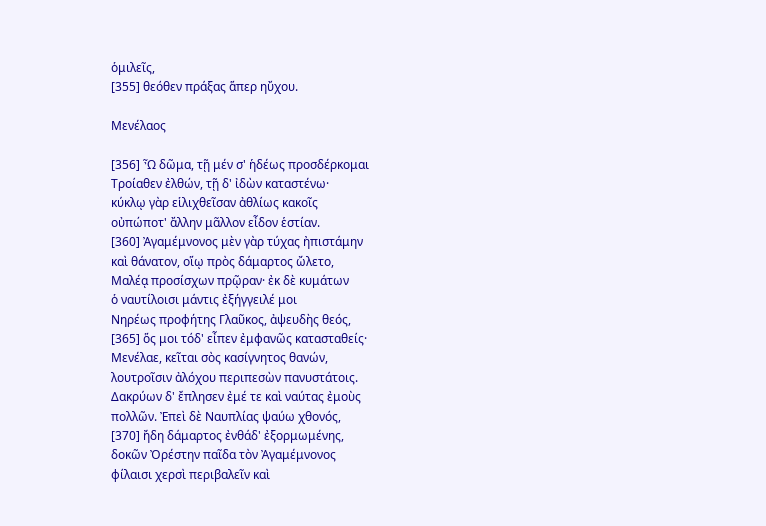ὁμιλεῖς,
[355] θεόθεν πράξας ἅπερ ηὔχου.

Μενέλαος

[356] Ὦ δῶμα, τῇ μέν σ' ἡδέως προσδέρκομαι
Τροίαθεν ἐλθών, τῇ δ' ἰδὼν καταστένω·
κύκλῳ γὰρ εἱλιχθεῖσαν ἀθλίως κακοῖς
οὐπώποτ' ἄλλην μᾶλλον εἶδον ἑστίαν.
[360] Ἀγαμέμνονος μὲν γὰρ τύχας ἠπιστάμην
καὶ θάνατον, οἵῳ πρὸς δάμαρτος ὤλετο,
Μαλέᾳ προσίσχων πρῷραν· ἐκ δὲ κυμάτων
ὁ ναυτίλοισι μάντις ἐξήγγειλέ μοι
Νηρέως προφήτης Γλαῦκος, ἀψευδὴς θεός,
[365] ὅς μοι τόδ' εἶπεν ἐμφανῶς κατασταθείς·
Μενέλαε, κεῖται σὸς κασίγνητος θανών,
λουτροῖσιν ἀλόχου περιπεσὼν πανυστάτοις.
Δακρύων δ' ἔπλησεν ἐμέ τε καὶ ναύτας ἐμοὺς
πολλῶν. Ἐπεὶ δὲ Ναυπλίας ψαύω χθονός,
[370] ἤδη δάμαρτος ἐνθάδ' ἐξορμωμένης,
δοκῶν Ὀρέστην παῖδα τὸν Ἀγαμέμνονος
φίλαισι χερσὶ περιβαλεῖν καὶ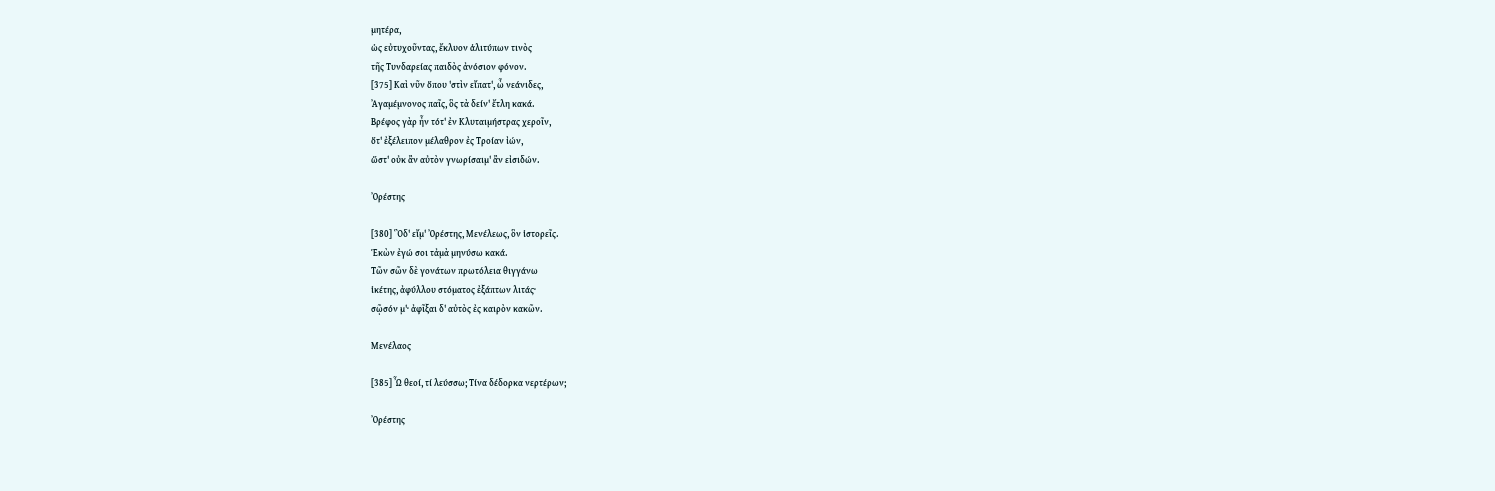μητέρα,
ὡς εὐτυχοῦντας, ἔκλυον ἁλιτύπων τινὸς
τῆς Τυνδαρείας παιδὸς ἀνόσιον φόνον.
[375] Καὶ νῦν ὅπου 'στὶν εἴπατ', ὦ νεάνιδες,
Ἀγαμέμνονος παῖς, ὃς τὰ δείν' ἔτλη κακά.
Βρέφος γὰρ ἦν τότ' ἐν Κλυταιμήστρας χεροῖν,
ὅτ' ἐξέλειπον μέλαθρον ἐς Τροίαν ἰών,
ὥστ' οὐκ ἂν αὐτὸν γνωρίσαιμ' ἂν εἰσιδών.

Ὀρέστης

[380] Ὃδ' εἴμ' Ὀρέστης, Μενέλεως, ὃν ἱστορεῖς.
Ἑκὼν ἐγώ σοι τἀμὰ μηνύσω κακά.
Τῶν σῶν δὲ γονάτων πρωτόλεια θιγγάνω
ἱκέτης, ἀφύλλου στόματος ἐξάπτων λιτάς·
σῷσόν μ'· ἀφῖξαι δ' αὐτὸς ἐς καιρὸν κακῶν.

Μενέλαος

[385] Ὦ θεοί, τί λεύσσω; Τίνα δέδορκα νερτέρων;

Ὀρέστης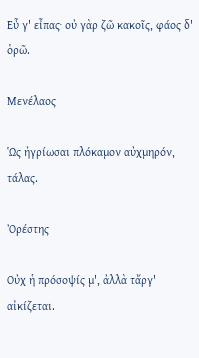Εὖ γ' εἶπας· οὐ γὰρ ζῶ κακοῖς, φάος δ' ὁρῶ.

Μενέλαος

Ὡς ἠγρίωσαι πλόκαμον αὐχμηρόν, τάλας.

Ὀρέστης

Οὐχ ἡ πρόσοψίς μ', ἀλλὰ τἄργ' αἰκίζεται.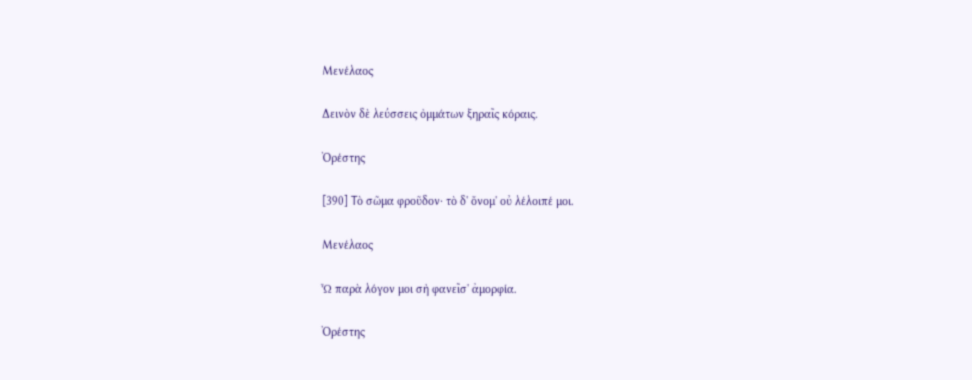Μενέλαος

Δεινὸν δὲ λεύσσεις ὀμμάτων ξηραῖς κόραις.

Ὀρέστης

[390] Τὸ σῶμα φροῦδον· τὸ δ' ὄνομ' οὐ λέλοιπέ μοι.

Μενέλαος

Ὦ παρὰ λόγον μοι σὴ φανεῖσ' ἀμορφία.

Ὀρέστης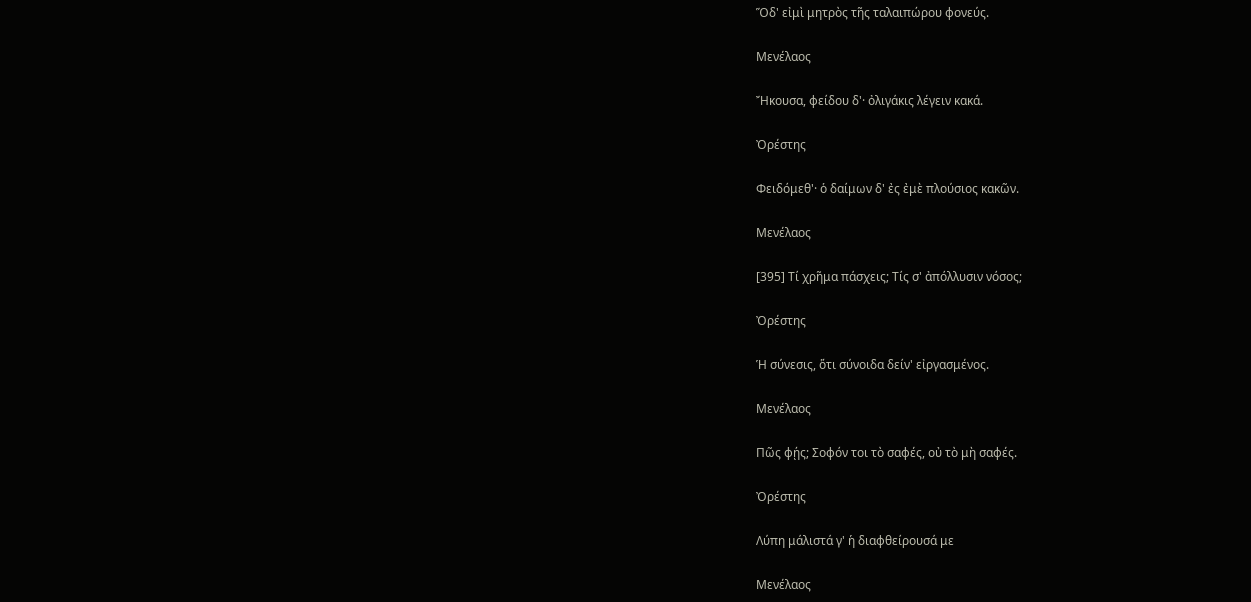Ὅδ' εἰμὶ μητρὸς τῆς ταλαιπώρου φονεύς.

Μενέλαος

Ἤκουσα, φείδου δ'· ὀλιγάκις λέγειν κακά.

Ὀρέστης

Φειδόμεθ'· ὁ δαίμων δ' ἐς ἐμὲ πλούσιος κακῶν.

Μενέλαος

[395] Τί χρῆμα πάσχεις; Τίς σ' ἀπόλλυσιν νόσος;

Ὀρέστης

Ἡ σύνεσις, ὅτι σύνοιδα δείν' εἰργασμένος.

Μενέλαος

Πῶς φῄς; Σοφόν τοι τὸ σαφές, οὐ τὸ μὴ σαφές.

Ὀρέστης

Λύπη μάλιστά γ' ἡ διαφθείρουσά με

Μενέλαος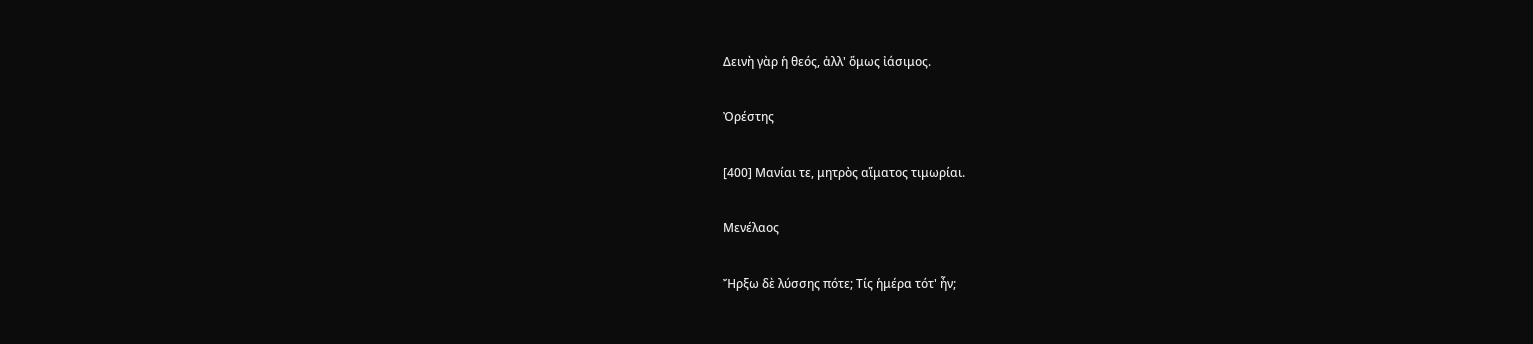Δεινὴ γὰρ ἡ θεός, ἀλλ' ὅμως ἰάσιμος.

Ὀρέστης

[400] Μανίαι τε, μητρὸς αἵματος τιμωρίαι.

Μενέλαος

Ἤρξω δὲ λύσσης πότε; Τίς ἡμέρα τότ' ἦν;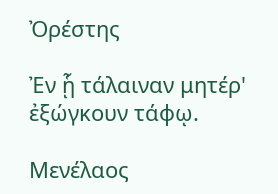Ὀρέστης

Ἐν ᾗ τάλαιναν μητέρ' ἐξώγκουν τάφῳ.

Μενέλαος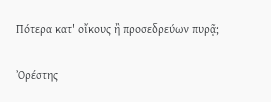Πότερα κατ' οἴκους ἢ προσεδρεύων πυρᾷ;

Ὀρέστης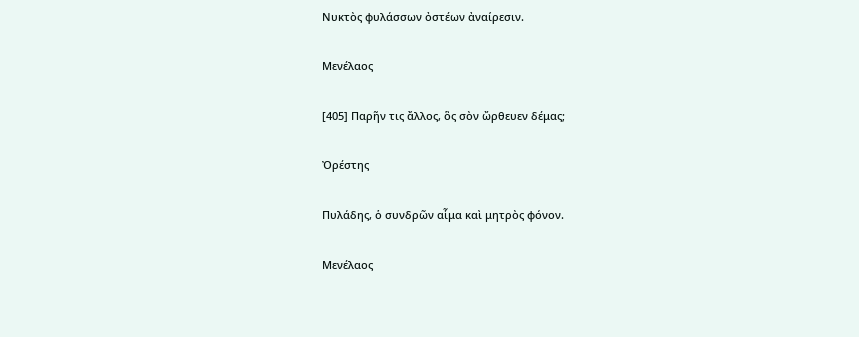Νυκτὸς φυλάσσων ὀστέων ἀναίρεσιν.

Μενέλαος

[405] Παρῆν τις ἄλλος, ὃς σὸν ὤρθευεν δέμας;

Ὀρέστης

Πυλάδης, ὁ συνδρῶν αἷμα καὶ μητρὸς φόνον.

Μενέλαος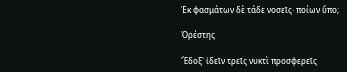Ἐκ φασμάτων δὲ τάδε νοσεῖς· ποίων ὕπο;

Ὀρέστης

Ἔδοξ' ἰδεῖν τρεῖς νυκτὶ προσφερεῖς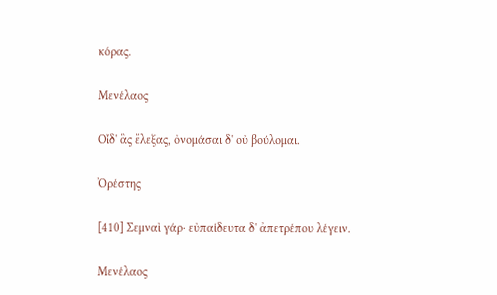κόρας.

Μενέλαος

Οἶδ' ἃς ἔλεξας, ὀνομάσαι δ' οὐ βούλομαι.

Ὀρέστης

[410] Σεμναὶ γάρ· εὐπαίδευτα δ' ἀπετρέπου λέγειν.

Μενέλαος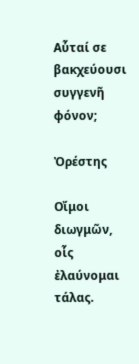Αὗταί σε βακχεύουσι συγγενῆ φόνον;

Ὀρέστης

Οἴμοι διωγμῶν, οἷς ἐλαύνομαι τάλας.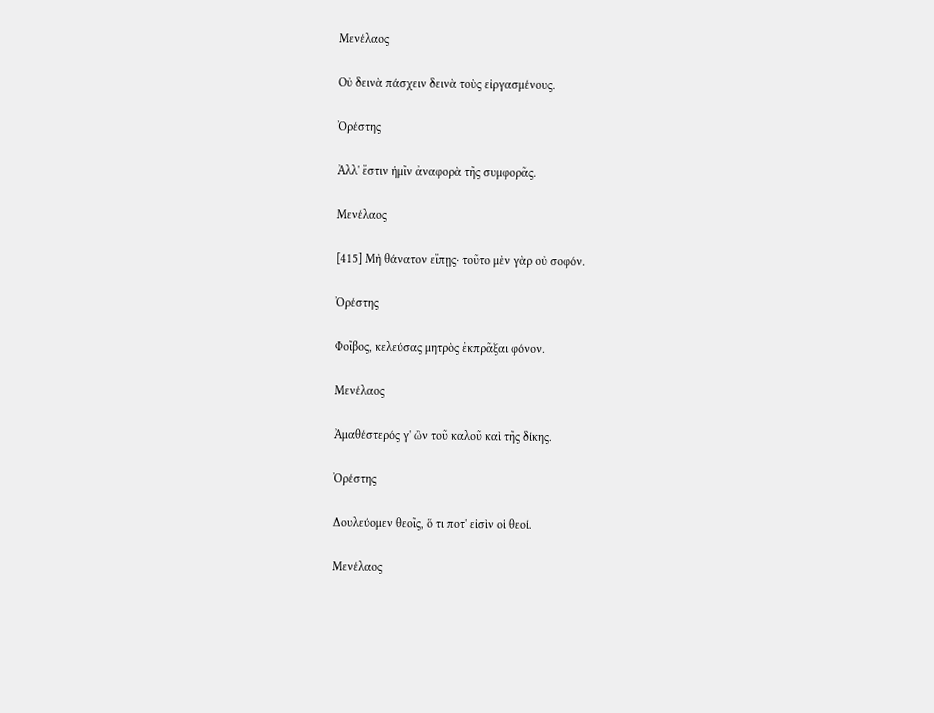Μενέλαος

Οὐ δεινὰ πάσχειν δεινὰ τοὺς εἰργασμένους.

Ὀρέστης

Ἀλλ' ἔστιν ἡμῖν ἀναφορὰ τῆς συμφορᾶς.

Μενέλαος

[415] Μὴ θάνατον εἴπῃς· τοῦτο μὲν γὰρ οὐ σοφόν.

Ὀρέστης

Φοῖβος, κελεύσας μητρὸς ἐκπρᾶξαι φόνον.

Μενέλαος

Ἀμαθέστερός γ' ὢν τοῦ καλοῦ καὶ τῆς δίκης.

Ὀρέστης

Δουλεύομεν θεοῖς, ὅ τι ποτ' εἰσὶν οἱ θεοί.

Μενέλαος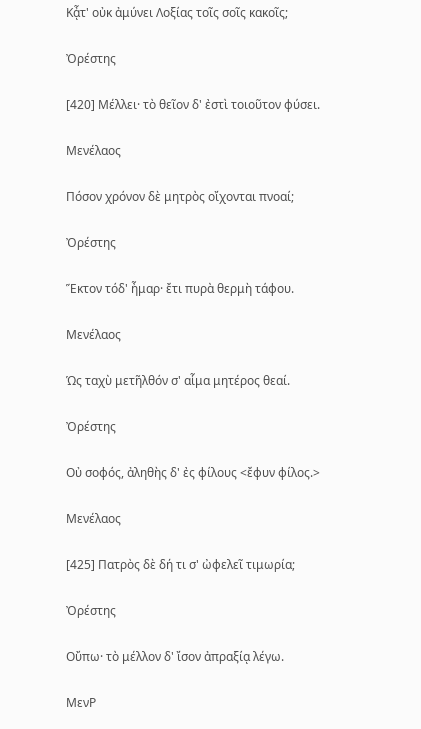Κᾆτ' οὐκ ἀμύνει Λοξίας τοῖς σοῖς κακοῖς;

Ὀρέστης

[420] Μέλλει· τὸ θεῖον δ' ἐστὶ τοιοῦτον φύσει.

Μενέλαος

Πόσον χρόνον δὲ μητρὸς οἴχονται πνοαί;

Ὀρέστης

Ἕκτον τόδ' ἦμαρ· ἔτι πυρὰ θερμὴ τάφου.

Μενέλαος

Ὡς ταχὺ μετῆλθόν σ' αἷμα μητέρος θεαί.

Ὀρέστης

Οὐ σοφός, ἀληθὴς δ' ἐς φίλους <ἔφυν φίλος.>

Μενέλαος

[425] Πατρὸς δὲ δή τι σ' ὠφελεῖ τιμωρία;

Ὀρέστης

Οὔπω· τὸ μέλλον δ' ἴσον ἀπραξίᾳ λέγω.

ΜενP